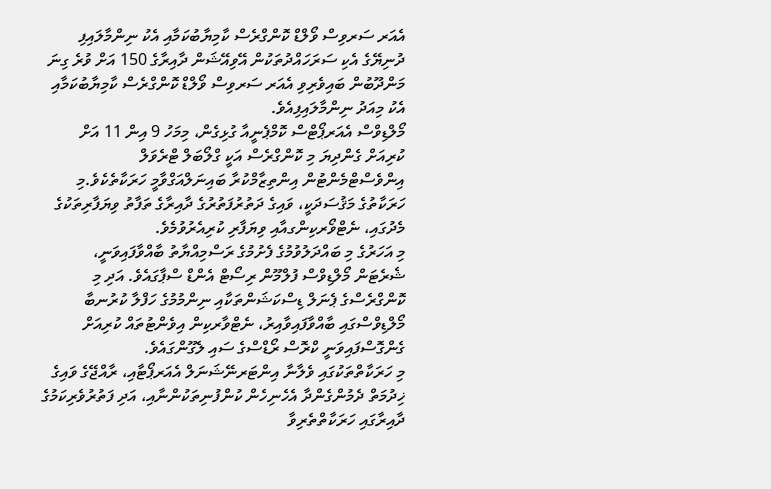އެއަރ ސަރވިސް ވޯލްޑް ކޮންގްރެސް ކާމިޔާބުކަމާއި އެކު ނިންމާލައިފި
ދުނިޔޭގެ އެކި ސަރަހައްދުތަކުން އޭވިއޭޝަން ދާއިރާގެ 150 އަށް ވުރެ ގިނަ މަންދޫބުން ބައިވެރިވި އެއަރ ސަރވިސް ވޯލްޑް ކޮންގްރެސް ކާމިޔާބުކަމާއި އެކު މިއަދު ނިންމާލައިފިއެވެ.
މޯލްޑިވްސް އެއަރޕޯޓްސް ކޮމްޕެނީއާ ގުޅިގެން، މިމަހު 9 އިން 11 އަށް ކުރިއަށް ގެންދިޔަ މި ކޮންގްރެސް އަކީ ގްލޯބަލް ޓްރެވަލް އިންވެސްޓްމެންޓުން އިންތިޒާމްކުރާ ބައިނަލްއަގްވާމީ ހަރަކާތެކެވެ.މި ހަރަކާތުގެ މަޤުސަދަކީ، ވައިގެ ދަތުރުފަތުރުގެ ދާއިރާގެ ތަފާތު ވިޔަފާރިތަކުގެ މެދުގައި، ނެޓްވޯރކިންގއާއި ވިޔަފާރި ކުރިއެރުވުމެވެ.
މި އަހަރުގެ މި ބައްދަލުވުމުގެ ފެށުމުގެ ރަސްމިއްޔާތު ބާއްވާފައިވަނީ، ޝެރެޓަން މޯލްޑިވްސް ފުލްމޫން ރިސޯޓް އެންޑް ސްޕާގައެވެ. އަދި މި ކޮންގްރެސްގެ ޕެނަލް ޑިސްކަޝަންތަކާއި ނިންމުމުގެ ހަފްލާ ކުރުނބާ މޯލްޑިވްސްގައި ބާއްވާފައިވާއިރު، ނެޓްވާރކިން އިވެންޓުތައް ކުރިއަށް ގެންގޮސްފައިވަނީ ކްރޮސް ރޯޑްސްގެ ސައި ލެގޫންގައެވެ.
މި ހަރަކާތްތަކުގައި ވެލާނާ އިންޓަރނޭޝަނަލް އެއަރޕޯޓާއި، ރާއްޖޭގެ ވައިގެ ޚިދުމަތް ދެމުންގެންދާ އެހެނިހެން ކުންފުނިތަކުންނާއި، އަދި ފަތުރުވެރިކަމުގެ ދާއިރާގައި ހަރަކާތްތެރިވާ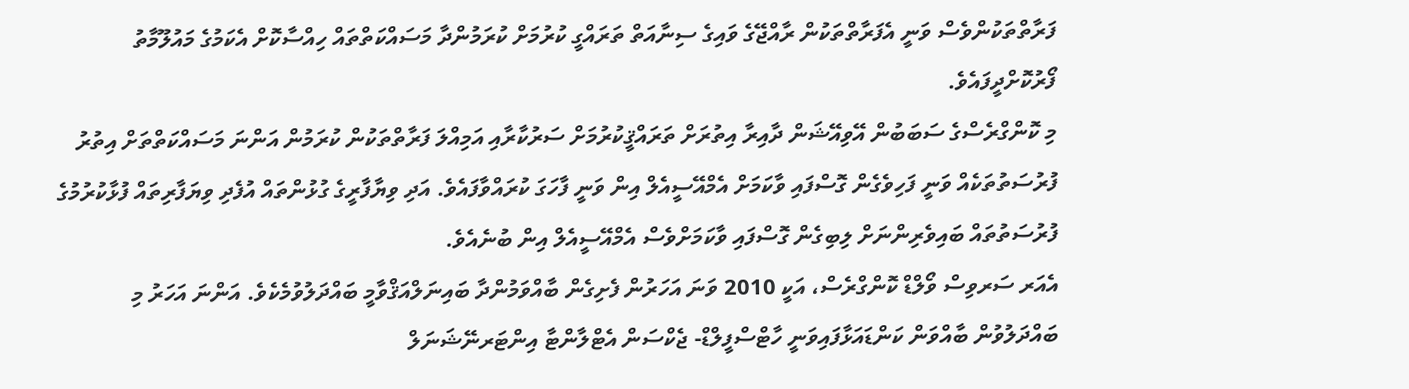ފަރާތްތަކުންވެސް ވަނީ އެފަރާތްތަކުން ރާއްޖޭގެ ވައިގެ ސިނާއަތް ތަރައްގީ ކުރުމަށް ކުރަމުންދާ މަސައްކަތްތައް ހިއްސާކޮށް އެކަމުގެ މައުލޫމާތު ފޯރުކޮށްދީފައެވެ.
މި ކޮންގްރެސްގެ ސަބަބުން އޭވިއޭޝަން ދާއިރާ އިތުރަށް ތަރައްޤީކުރުމަށް ސަރުކާރާއި އަމިއްލަ ފަރާތްތަކުން ކުރަމުން އަންނަ މަސައްކަތްތަށް އިތުރު ފުރުސަތުތަކެއް ވަނީ ފަހިވެގެން ގޮސްފައި ވާކަމަށް އެމްއޭސީއެލް އިން ވަނީ ފާހަގަ ކުރައްވާފައެވެ. އަދި ވިޔާފާރީގެ ގުޅުންތައް އުފެދި ވިޔަފާރިތައް ފުޅާކުރުމުގެ ފުރުސަތުތައް ބައިވެރިންނަށް ލިބިގެން ގޮސްފައި ވާކަމަށްވެސް އެމްއޭސީއެލް އިން ބުނެއެވެ.
އެއަރ ސަރވިސް ވޯލްޑް ކޮންގްރެސް، އަކީ 2010 ވަނަ އަހަރުން ފެށިގެން ބާއްވަމުންދާ ބައިނަލްއަޤްވާމީ ބައްދަލުވުމެކެވެ. އަންނަ އަހަރު މި ބައްދަލުވުން ބާއްވަން ކަންޑައަޅާފައިވަނީ ހާޓްސްފީލްޑް- ޖެކްސަން އެޓްލާންޓާ އިންޓަރނޭޝަނަލް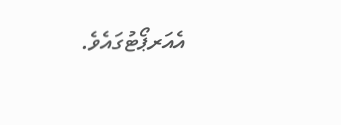އެއަރޕޯޓުގައެވެ.